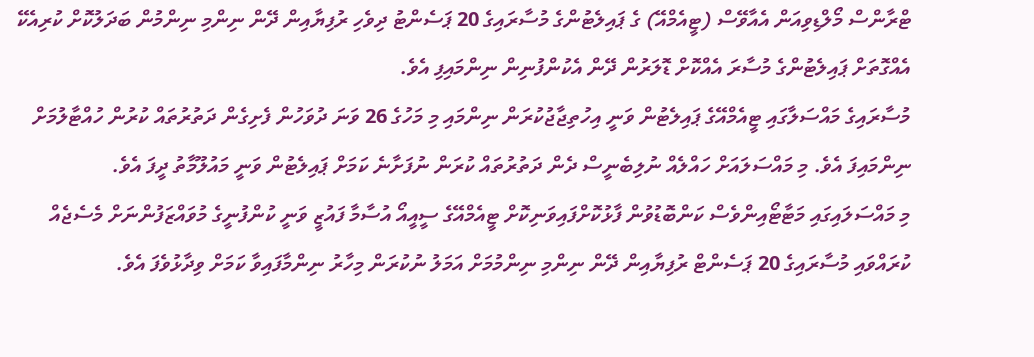ޓްރާންސް މޯލްޑިވިއަން އެއާވޭސް (ޓީއެމްއޭ) ގެ ޕައިލެޓުންގެ މުސާރައިގެ 20 ޕަސެންޓު ދިވެހި ރުފިޔާއިން ދޭން ނިންމި ނިންމުން ބަދަލުކޮށް ކުރިއެކޭ އެއްގޮތަށް ޕައިލެޓުންގެ މުސާރަ އެއްކޮށް ޑޮލަރުން ދޭން އެކުންފުނިން ނިންމައިފި އެވެ.
މުސާރައިގެ މައްސަލާގައި ޓީއެމްއޭގެ ޕައިލެޓުން ވަނީ އިހުތިޖާޖުކުރަން ނިންމައި މި މަހުގެ 26 ވަނަ ދުވަހުން ފެށިގެން ދަތުރުތައް ކުރުން ހުއްޓާލުމަށް ނިންމައިފަ އެވެ. މި މައްސަލައަށް ހައްލެއް ނުލިބެނީސް ދެން ދަތުރުތައް ކުރަން ނުފަށާނެ ކަމަށް ޕައިލެޓުން ވަނީ މައުލޫމާތު ދީފަ އެވެ.
މި މައްސަލައިގައި މަޓާޓޯއިންވެސް ކަންބޮޑުވުން ފާޅުކޮށްފައިވަނިކޮށް ޓީއެމްއޭގެ ސީއީއޯ އުސާމާ ފައުޒީ ވަނީ ކުންފުނީގެ މުވައްޒަފުންނަށް މެސެޖެއް ކުރައްވައި މުސާރައިގެ 20 ޕަސެންޓް ރުފިޔާއިން ދޭން ނިންމި ނިންމުމަށް އަމަލު ނުކުރަން މިހާރު ނިންމާފައިވާ ކަމަށް ވިދާޅުވެފަ އެވެ.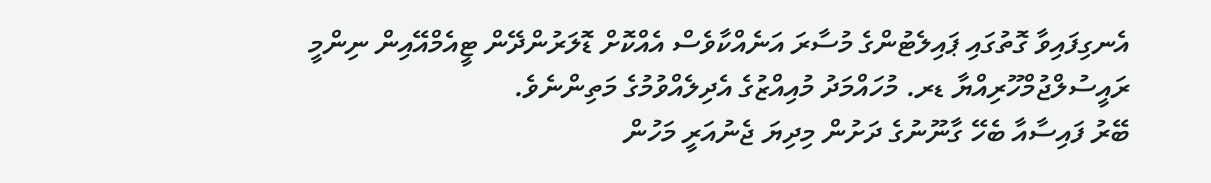އެނގިފައިވާ ގޮތުގައި ޕައިލެޓުންގެ މުސާރަ އަނެއްކާވެސް އެއްކޮށް ޑޮލަރުންދޭން ޓީއެމްއޭއިން ނިންމީ ރައީސުލްޖުމްހޫރިއްޔާ ޑރ. މުހައްމަދު މުއިއްޒުގެ އެދިލެއްވުމުގެ މަތިންނެވެ.
ބޭރު ފައިސާއާ ބެހޭ ގާނޫނުގެ ދަށުން މިދިޔަ ޖެނުއަރީ މަހުން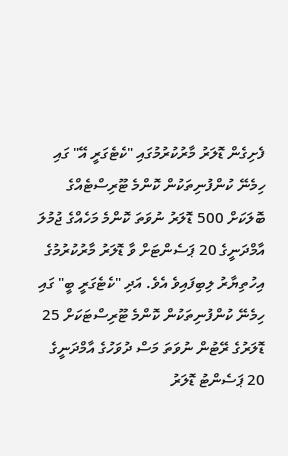ފެށިގެން ޑޮލަރު މާރުކުރުމުގައި "ކެޓެގަރީ އޭ" ގައި ހިމެނޭ ކުންފުނިތަކުން ކޮންމެ ޓޫރިސްޓެއްގެ ބޮލަކަށް 500 ޑޮލަރު ނުވަތަ ކޮންމެ މަހެއްގެ ޖުމުލަ އާމްދަނީގެ 20 ޕަސެންޓަށް ވާ ޑޮލަރު މާރުކުރުމުގެ އިހުތިޔާރު ލިބިފައިވެ އެވެ. އަދި "ކެޓެގަރީ ބީ" ގައި ހިމެނޭ ކުންފުނިތަކުން ކޮންމެ ޓޫރިސްޓަކަށް 25 ޑޮލަރުގެ ރޭޓުން ނުވަތަ މަސް ދުވަހުގެ އާމްދަނީގެ 20 ޕަސެންޓު ޑޮލަރު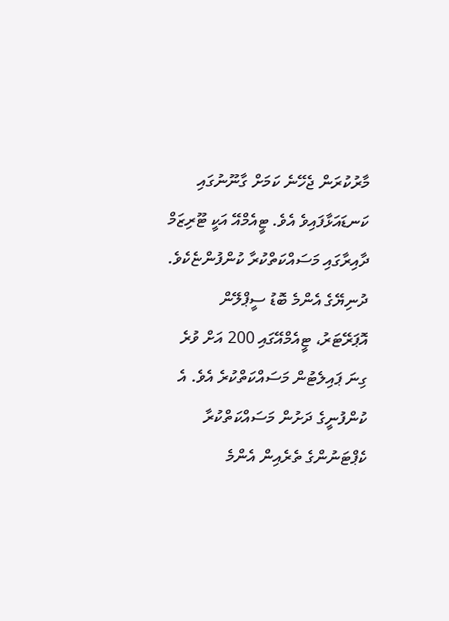މާރުކުރަން ޖެހޭނެ ކަމަށް ގާނޫނުގައި ކަނޑައަޅާފައިވެ އެވެ. ޓީއެމްއޭ އަކީ ޓޫރިޒަމް ދާއިރާގައި މަސައްކަތްކުރާ ކުންފުންޏެކެވެ.
ދުނިޔޭގެ އެންމެ ބޮޑު ސީޕްލޭން އޮޕަރޭޓަރު، ޓީއެމްއޭގައި 200 އަށް ވުރެ ގިނަ ޕައިލެޓުން މަސައްކަތްކުރެ އެވެ. އެ ކުންފުނީގެ ދަށުން މަސައްކަތްކުރާ ކެޕްޓަނުންގެ ތެރެއިން އެންމެ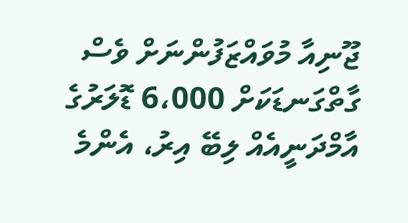ޖޫނިއާ މުވައްޒަފުންނަށް ވެސް ގާތްގަނޑަކަށް 6،000 ޑޮލަރުގެ އާމްދަނީއެއް ލިބޭ އިރު، އެންމެ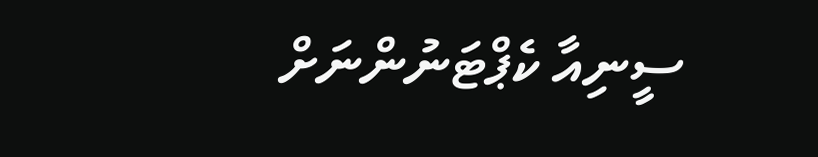ސީނިއާ ކެޕްޓަނުންނަށް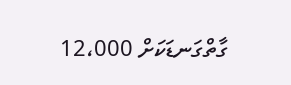ގާތްގަނޑަކަށް 12،000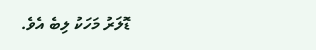ޑޮލަރު މަހަކު ލިބެ އެވެ.